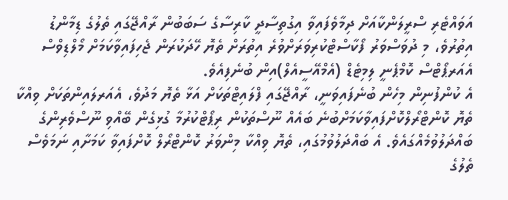އަވައްޓެރި ސްރީލަންކާއަށް ދިމާވެފައިވާ އިގުތިސާދީ ކާރިސާގެ ސަބަބުން ރާއްޖޭގައި ތެލުގެ ޑިމާންޑު އިތުރުވެ، މި ދުވަސްވަރު ފޯކާސްޓްކުރިވަރަށްވުރެ އިތުރަށް ތެޔޮ ހޭދަކުރަން ޖެހިފައިވާކަމަށް މޯލްޑިވްސް އެއަރޕޯޓްސް ކޮމްޕެނީ ލިމިޓެޑް (އެމްއޭސީއެލް)އިން ބުނެފިއެވެ.
އެ ކުންފުނިން މިހެން ބުނެފައިވަނީ، ރާއްޖޭގައި ފްލައިޓްތަކަށް އަޅާ ތެޔޮ މަދުވެ، އެއަރލައިންތަކަށް ވިއްކާ ތެޔޮ ކޮންޓްރޯލްކޮށްފައިވާކަމަށްބުނެ ބައެއް ނޫސްތަކުން ރިޕޯޓްކުރުމާ ގުޅިގެން ބޭއްވި ނޫސްވެރިންގެ ބައްދަލުވުމެއްގައެވެ. އެ ބައްދަލުވުމުގައި، ތެޔޮ ވިއްކާ މިންވަރު ކޮންޓްރޯލް ކޮށްފައިވާ ކަމަށާއި ނަމަވެސް ތެލުގެ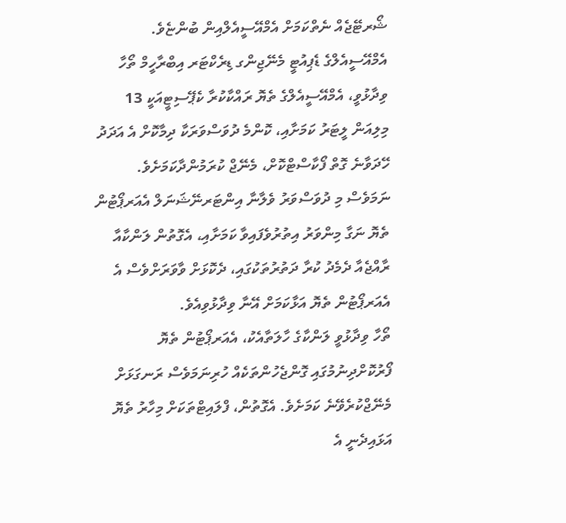ޝޯރޓޭޖެއް ނެތްކަމަށް އެމްއޭސީއެލްއިން ބުންޏެވެ.
އެމްއޭސީއެލްގެ ޑެޕިއުޓީ މެނޭޖިންގ ޑިރެކްޓަރ އިބްރާހީމް ތޯހާ ވިދާޅުވީ، އެމްއޭސީއެލްގެ ތެޔޮ ރައްކާކުރާ ކެޕޭސިޓީއަކީ 13 މިލިއަން ލީޓަރު ކަމަށާއި، ކޮންމެ ދުވަސްވަރަކާ ދިމާކޮށް އެ އަދަދު ހޭދަވާނެ ގޮތް ފޯކާސްޓްކޮށް، މެނޭޖް ކުރަމުންދާކަމަށެވެ. ނަމަވެސް މި ދުވަސްވަރު ވެލާނާ އިންޓަރނޭޝަނަލް އެއަރޕޯޓުން ތެޔޮ ނަގާ މިންވަރު އިތުރުވެފައިވާ ކަމަށާއި، އެގޮތުން ލަންކާއާ ރާއްޖެއާ ދެމެދު ކުރާ ދަތުރުތަކުގައި، ދެކޮޅަށް ވާވަރަށްވެސް އެ އެއަރޕޯޓުން ތެޔޮ އަޅާކަމަށް އޭނާ ވިދާޅުވިއެވެ.
ތޯހާ ވިދާޅުވީ ލަންކާގެ ހާލަތާއެކު، އެއަރޕޯޓުން ތެޔޮ ފޯރުކޮށްދިނުމުގައި ގޮންޖެހުންތަކެއް ހުރިނަމަވެސް ރަނގަޅަށް މެނޭޖްކުރެވޭނެ ކަމަށެވެ. އެގޮތުން، ފްލައިޓްތަކަށް މިހާރު ތެޔޮ އަޅައިދެނީ އެ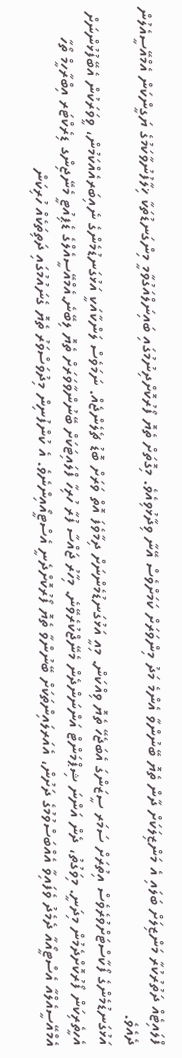ފްލައިޓެއް ދަތުރުކުރާ މަންޒިލަށް ބަލައި އެ މަންޒިލަކަށް ދާން ތެޔޮ ބޭނުންވާ އެންމެ މަދު މިންވަރަށް ކަމަށްވެސް އޭނާ ވިދާޅުވިއެވެ. މިގޮތަށް ތެޔޮ ފޯރުކޮށްދިނުމުގައި ބައިނަލްއަގުވާމީ މިންގަނޑުތަކާ ޚިލާފުނުވާކަމުގެ ޔަގީންކަން އެމްއޭސީއެލުން ދެއެވެ.
އަޅުގަނޑުމެންގެ ފޯކާސްޓަށްވުރެވެސް އިތުރަށް ސަމަރ ސީޒަންގަ އެބަޖެހޭ ތެޔޮ ވިއްކަން. މިއީ އަޅުގަނޑުމެންނަށް ދިމާވެފަ އޮތް ވަރަށް ބޮޑު ޗެލެންޖެއް. ނަމަވެސް ލަންކާއަކީ އަޅުގަނޑުމެންގެ ނެއިބަރއެއްކަމުން، ވީވަރަކުން އެބޭފުޅުންނަށް އެހީތެރިކަން ފޯރުކޮށްދެމުން މިދަނީ. މިވަގުތު، ދެން އަންނަ ޝިޕްމަންޓް އަންނަންދެން މެނޭޖްކުރެވޭނެ. މިހާރު ޖައްސާ ފުރާ ހުރިހާ ފްލައިޓަކަށް ބޭނުންވާވަރަށް ތެޔޮ ލިބޭނެ.އެމްއޭސީއެލްގެ ޑެޕިއުޓީ މެނޭޖިންގ ޑިރެކްޓަރ އިބްރާހީމް ތޯހާ
އެމްއޭސީއެލްއާ އެސްޓީއޯއާ ދެމެދު ވެފައިވާ އެއްބަސްވުމުގެ ދަށުން، އެއަރލައިންތަކަށް ބޭނުންވާ ތެޔޮ ފޯރުކޮށްދެނީ އެސްޓީއޯއިންނެވެ. އެ ކުންފުނިން މިދުވަސްވަރު ތެޔޮ ގެނައުމުގައި ދަތިތަކެއް ހުރިކަން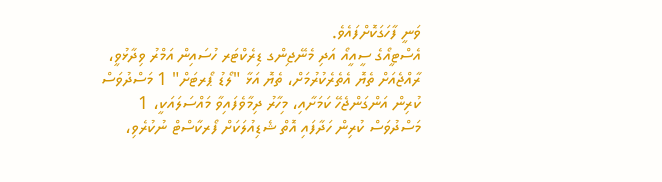ވަނީ ފާހަގަކޮށްފައެވެ.
އެސްޓީއޯގެ ސީއީއޯ އަދި މެނޭޖިންގ ޑިރެކްޓަރ ހުސައިން އަމްރު ވިދާޅުވީ، ރާއްޖެއަށް ތެޔޮ އެތެރެކުރުމަށް، ތެޔޮ އަޅާ "ލޯޑު ޕޯރޓަށް" 1 މަސްދުވަސް ކުރިން އަންގަންޖެހޭ ކަމަށާއި، މިހާރު ދިމާވެފައިވާ މައްސަލައަކީ، 1 މަސްދުވަސް ކުރިން ހަދާފައި އޮތް ޝެޑިއުލަކަށް ފޯރކާސްޓް ނުކުރެވި،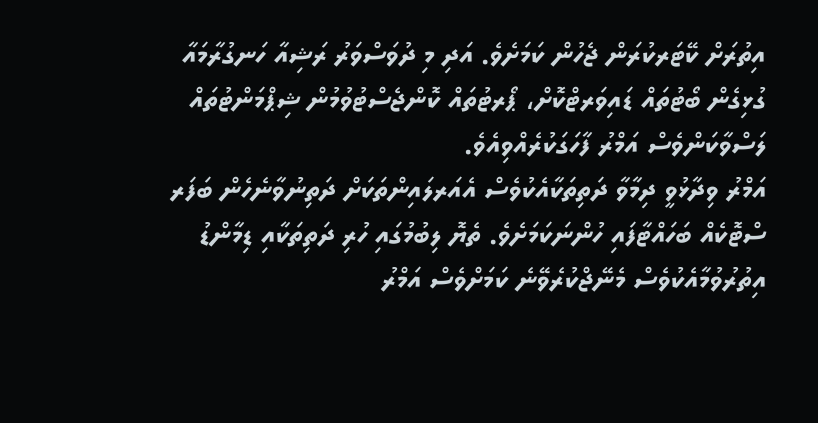އިތުރަށް ކޭޓަރކުރަން ޖެހުން ކަމަށެވެ. އަދި މި ދުވަސްވަރު ރަޝިއާ ހަނގުރާމައާ ގުޅިގެން ބޯޓުތައް ޑައިވަރޓްކޮށް، ޕޯރޓުތައް ކޮންޖެސްޓުވުމުން ޝިޕްމަންޓުތައް ލަސްވާކަންވެސް އަމްރު ފާހަގަކުރެއްވިއެވެ.
އަމްރު ވިދާޅުވީ ދިމާވާ ދަތިތަކާއެކުވެސް އެއަރލައިންތަކަށް ދަތިނުވާނެހެން ބަފަރ ސްޓޮކެއް ބަހައްޓާފައި ހުންނަކަމަށެވެ. ތެޔޮ ލިބުމުގައި ހުރި ދަތިތަކާއި ޑިމާންޑު އިތުރުވުމާއެކުވެސް މެނޭޖްކުރެވޭނެ ކަމަށްވެސް އަމްރު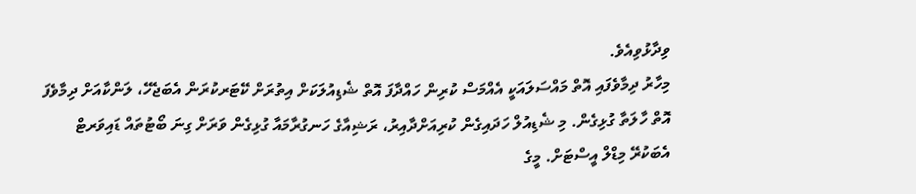ވިދާޅުވިއެވެ.
މިހާރު ދިމާވެފައި އޮތް މައްސަލައަކީ އެއްމަސް ކުރިން ހައްދާފަ އޮތް ޝެޑިއުލަކަށް އިތުރަށް ކޭޓަރކުރަން އެބަޖެހޭ، ލަންކާއަށް ދިމާވެފަ އޮތް ހާލަތާ ގުޅިގެން. މި ޝެޑިއުލް ހަދައިގެން ކުރިއަށްދާއިރު، ރަޝިއާގެ ހަނގުރާމައާ ގުޅިގެން ވަރަށް ގިނަ ބޯޓުތައް ޑައިވަރޓް އެބަކުރޭ މިޑްލް އީސްޓަށް. މީގެ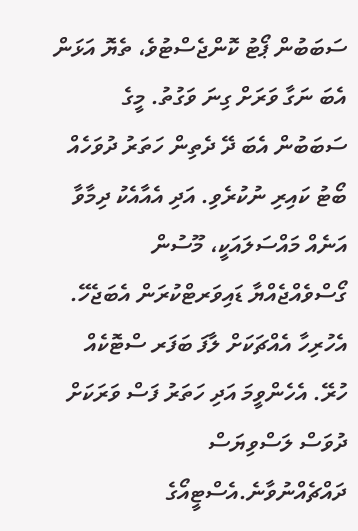ސަބަބުން ޕޯޓު ކޮންޖެސްޓުވެ، ތެޔޮ އަޅަން އެބަ ނަގާ ވަރަށް ގިނަ ވަގުތު. މީގެ ސަބަބުން އެބަ ދޭ ދެތިން ހަތަރު ދުވަހެއް ބޯޓު ކައިރި ނުކުރެވި. އަދި އެއާއެކު ދިމާވާ އަނެއް މައްސަލައަކީ، މޫސުން ގޯސްވެއްޖެއްޔާ ޑައިވަރޓްކުރަން އެބަޖެހޭ. އެހުރިހާ އެއްޗަކަށް ލާފަ ބަފަރ ސްޓޮކެއް ހުރޭ. އެހެންވީމަ އަދި ހަތަރު ފަސް ވަރަކަށް ދުވަސް ލަސްވިޔަސް ދައްޗެއްނުވާނެ.އެސްޓީއޯގެ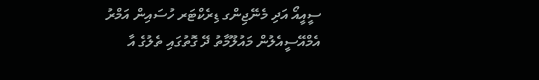ސީއީއޯ އަދި މެނޭޖިންގ ޑިރެކްޓަރ ހުސައިން އަމްރު
އެމްއޭސީއެލުން މައުލޫމާތު ދޭ ގޮތުގައި ތެލުގެ އާ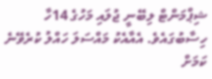ޝިޕްމަންޓް ލިބޭނީ ޖުލައި މަހުގެ 14ހާ ހިސާބުގައެވެ. އެއާއެކު މައްސަލަ ހައްލު ކުރެވޭނެ ކަމަށް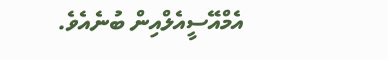އެމްއޭސީއެލްއިން ބުނެއެވެ.